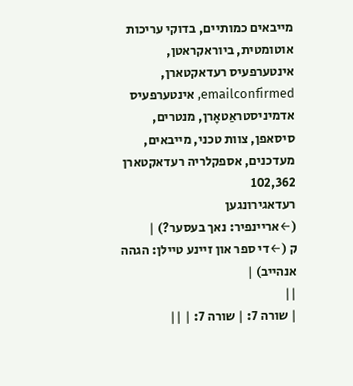מייבאים כמותיים, בדוקי עריכות אוטומטית, ביוראקראטן, אינטערפעיס רעדאקטארן, emailconfirmed, אינטערפעיס אדמיניסטראַטאָרן, מנטרים, סיסאפן, צוות טכני, מייבאים, מעדכנים, אספקלריה רעדאקטארן
102,362
רעדאגירונגען
(←אריינפיר: נאך בעסער?) |
ק (←די ספר און זיינע טיילן: הגהה אנהייב) |
||
| שורה 7: | שורה 7: | ||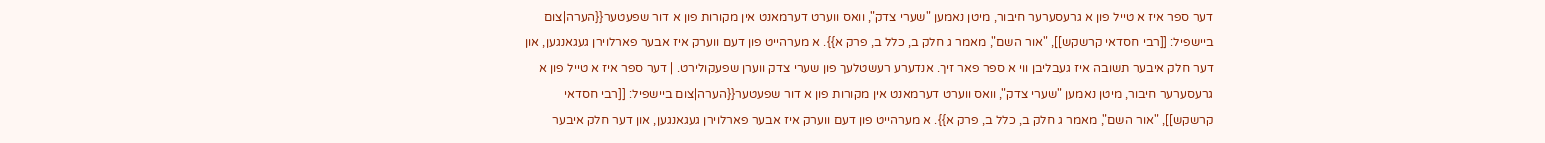דער ספר איז א טייל פון א גרעסערער חיבור, מיטן נאמען "שערי צדק", וואס ווערט דערמאנט אין מקורות פון א דור שפעטער{{הערה|צום ביישפיל: [[רבי חסדאי קרשקש]], "אור השם", מאמר ג חלק ב, כלל ב, פרק א}}. א מערהייט פון דעם ווערק איז אבער פארלוירן געגאנגען, און דער חלק איבער תשובה איז געבליבן ווי א ספר פאר זיך. אנדערע רעשטלעך פון שערי צדק ווערן שפעקולירט. | דער ספר איז א טייל פון א גרעסערער חיבור, מיטן נאמען "שערי צדק", וואס ווערט דערמאנט אין מקורות פון א דור שפעטער{{הערה|צום ביישפיל: [[רבי חסדאי קרשקש]], "אור השם", מאמר ג חלק ב, כלל ב, פרק א}}. א מערהייט פון דעם ווערק איז אבער פארלוירן געגאנגען, און דער חלק איבער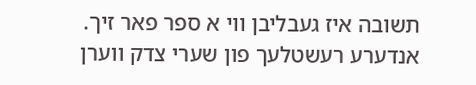תשובה איז געבליבן ווי א ספר פאר זיך. אנדערע רעשטלעך פון שערי צדק ווערן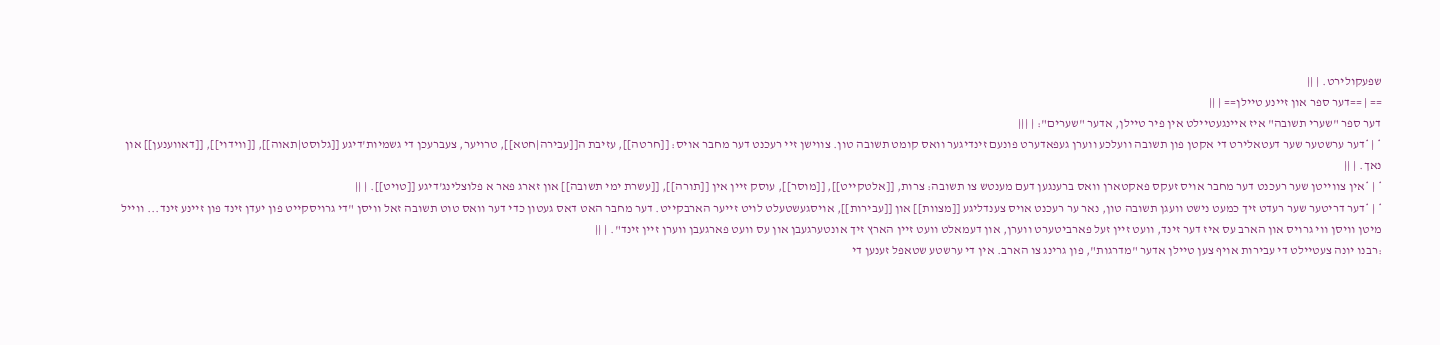שפעקולירט. | ||
== | ==דער ספר און זיינע טיילן== | ||
דער ספר "שערי תשובה" איז איינגעטיילט אין פיר טיילן, אדער "שערים": | |||
* | *דער ערשטער שער דעטאלירט די אקטן פון תשובה וועלכע ווערן געפאדערט פונעם זינדיגער וואס קומט תשובה טון. צווישן זיי רעכנט דער מחבר אויס: [[חרטה]], עזיבת ה[[עבירה|חטא]], טרויער, צעברעכן די גשמיות'דיגע [[גלוסט|תאוה]], [[ווידוי]], [[דאווענען]] און נאך. | ||
* | *אין צווייטן שער רעכנט דער מחבר אויס זעקס פאקטארן וואס ברענגען דעם מענטש צו תשובה: צרות, [[אלטקייט]], [[מוסר]], עוסק זיין אין [[תורה]], [[עשרת ימי תשובה]] און זארג פאר א פלוצלינג'דיגע [[טויט]]. | ||
* | *דער דריטער שער רעדט זיך כמעט נישט וועגן תשובה טון, נאר ער רעכנט אויס צענדליגע [[מצוות]] און [[עבירות]], אויסגעשטעלט לויט זייער הארבקייט. דער מחבר האט דאס געטון כדי דער וואס טוט תשובה זאל וויסן "די גרויסקייט פון יעדן זינד פון זיינע זינד... ווייל מיטן וויסן ווי גרויס און הארב עס איז דער זינד, וועט זיין זעל פארביטערט ווערן, און דעמאלט וועט זיין הארץ זיך אונטערגעבן און עס וועט פארגעבן ווערן זיין זינד". | ||
:רבנו יונה צעטיילט די עבירות אויף צען טיילן אדער "מדרגות", פון גרינג צו הארב. אין די ערשטע שטאפל זענען די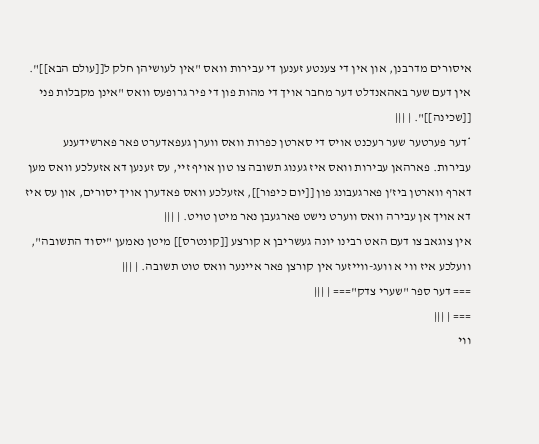איסורים מדרבנן, און אין די צענטע זענען די עבירות וואס "אין לעושיהן חלק ל[[עולם הבא]]". אין דעם שער באהאנדלט דער מחבר אויך די מהות פון די פיר גרופעס וואס "אינן מקבלות פני [[שכינה]]". | |||
*דער פערטער שער רעכנט אויס די סארטן כפרות וואס ווערן געפאדערט פאר פארשידענע עבירות. פארהאן עבירות וואס איז גענוג תשובה צו טון אויף זיי, עס זענען דא אזעלכע וואס מען דארף ווארטן ביז'ן פארגעבונג פון [[יום כיפור]], אזעלכע וואס פאדערן אויך יסורים, און עס איז דא אויך אן עבירה וואס ווערט נישט פארגעבן נאר מיטן טויט. | |||
אין צוגאב צו דעם האט רבינו יונה געשריבן א קורצע [[קונטרס]] מיטן נאמען "יסוד התשובה", וועלכע איז ווי א וועג-ווייזער אין קורצן פאר איינער וואס טוט תשובה. | |||
=== דער ספר "שערי צדק"=== | |||
=== | |||
ווי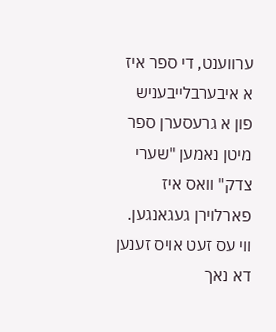ערווענט, די ספר איז א איבערבלייבעניש פון א גרעסערן ספר מיטן נאמען "שערי צדק" וואס איז פארלוירן געגאנגען. ווי עס זעט אויס זענען דא נאך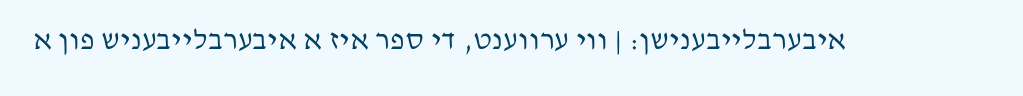איבערבלייבענישן: | ווי ערווענט, די ספר איז א איבערבלייבעניש פון א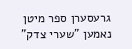גרעסערן ספר מיטן נאמען "שערי צדק"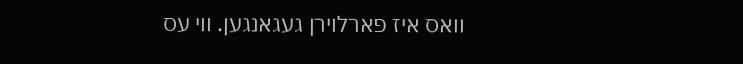וואס איז פארלוירן געגאנגען. ווי עס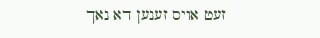זעט אויס זענען דא נאך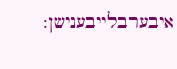איבערבלייבענישן: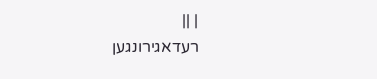| ||
רעדאגירונגען